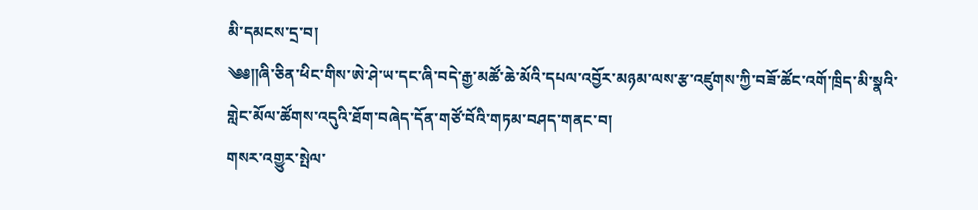མི་དམངས་དྲ་བ།
༄༅༎ཞི་ཅིན་ཕིང་གིས་ཨེ་ཤེ་ཡ་དང་ཞི་བདེ་རྒྱ་མཚོ་ཆེ་མོའི་དཔལ་འབྱོར་མཉམ་ལས་རྩ་འཛུགས་ཀྱི་བཟོ་ཚོང་འགོ་ཁྲིད་མི་སྣའི་
གླེང་མོལ་ཚོགས་འདུའི་ཐོག་བཞེད་དོན་གཙོ་བོའི་གཏམ་བཤད་གནང་བ།
གསར་འགྱུར་སྤེལ་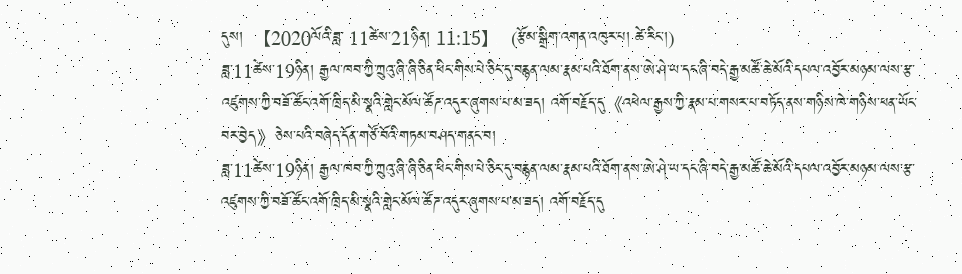དུས།  【2020ལོའི་ཟླ་ 11ཚེས་21ཉིན། 11:15】   (རྩོམ་སྒྲིག་འགན་འཁུར་པ། ཚེ་རིང་།)
ཟླ་11ཚེས་19ཉིན། རྒྱལ་ཁབ་ཀྱི་ཀྲུའུ་ཞི་ཞི་ཅིན་ཕིང་གིས་པེ་ཅིང་དུ་བརྙན་ལམ་རྣམ་པའི་ཐོག་ནས་ཨེ་ཤེ་ཡ་དང་ཞི་བདེ་རྒྱ་མཚོ་ཆེ་མོའི་དཔལ་འབྱོར་མཉམ་ལས་རྩ་འཛུགས་ཀྱི་བཟོ་ཚོང་འགོ་ཁྲིད་མི་སྣའི་གླེང་མོལ་ཚོཌ་འདུར་ཞུགས་པ་མ་ཟད། འགོ་བརྗོད་དུ《འཕེལ་རྒྱས་ཀྱི་རྣམ་པ་གསར་པ་བཏོད་ནས་གཉིས་ཁེ་གཉིས་ཕན་ཡོང་བར་བྱེད》ཅེས་པའི་བཞེད་དོན་གཙོ་བོའི་གཏམ་བཤད་གནང་བ།
ཟླ་11ཚེས་19ཉིན། རྒྱལ་ཁབ་ཀྱི་ཀྲུའུ་ཞི་ཞི་ཅིན་ཕིང་གིས་པེ་ཅིང་དུ་བརྙན་ལམ་རྣམ་པའི་ཐོག་ནས་ཨེ་ཤེ་ཡ་དང་ཞི་བདེ་རྒྱ་མཚོ་ཆེ་མོའི་དཔལ་འབྱོར་མཉམ་ལས་རྩ་འཛུགས་ཀྱི་བཟོ་ཚོང་འགོ་ཁྲིད་མི་སྣའི་གླེང་མོལ་ཚོཌ་འདུར་ཞུགས་པ་མ་ཟད། འགོ་བརྗོད་དུ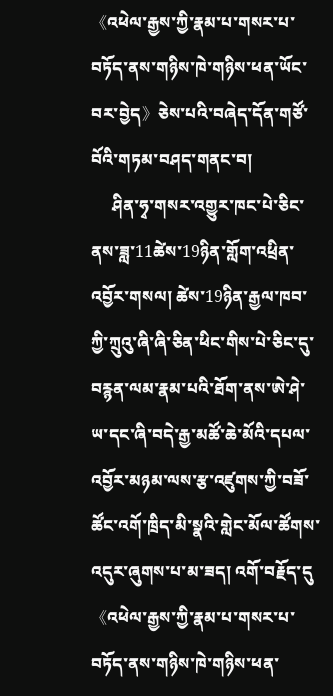《འཕེལ་རྒྱས་ཀྱི་རྣམ་པ་གསར་པ་བཏོད་ནས་གཉིས་ཁེ་གཉིས་ཕན་ཡོང་བར་བྱེད》ཅེས་པའི་བཞེད་དོན་གཙོ་བོའི་གཏམ་བཤད་གནང་བ།
     ཤིན་ཧྭ་གསར་འགྱུར་ཁང་པེ་ཅིང་ནས་ཟླ་11ཚེས་19ཉིན་གློག་འཕྲིན་འབྱོར་གསལ། ཚེས་19ཉིན་རྒྱལ་ཁབ་ཀྱི་ཀྲུའུ་ཞི་ཞི་ཅིན་ཕིང་གིས་པེ་ཅིང་དུ་བརྙན་ལམ་རྣམ་པའི་ཐོག་ནས་ཨེ་ཤེ་ཡ་དང་ཞི་བདེ་རྒྱ་མཚོ་ཆེ་མོའི་དཔལ་འབྱོར་མཉམ་ལས་རྩ་འཛུགས་ཀྱི་བཟོ་ཚོང་འགོ་ཁྲིད་མི་སྣའི་གླེང་མོལ་ཚོགས་འདུར་ཞུགས་པ་མ་ཟད། འགོ་བརྗོད་དུ《འཕེལ་རྒྱས་ཀྱི་རྣམ་པ་གསར་པ་བཏོད་ནས་གཉིས་ཁེ་གཉིས་ཕན་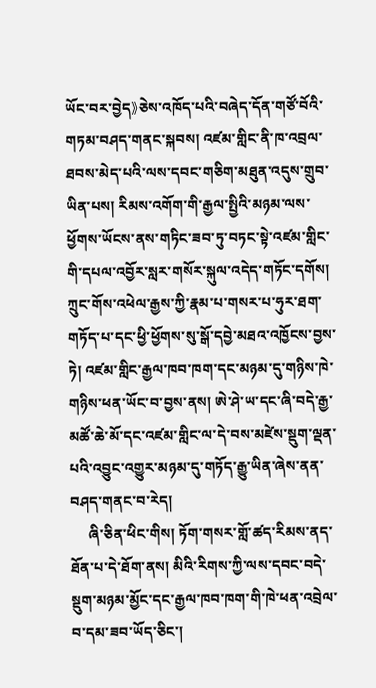ཡོང་བར་བྱེད》ཅེས་འཁོད་པའི་བཞེད་དོན་གཙོ་བོའི་གཏམ་བཤད་གནང་སྐབས། འཛམ་གླིང་ནི་ཁ་འབྲལ་ཐབས་མེད་པའི་ལས་དབང་གཅིག་མཐུན་འདུས་གྲུབ་ཡིན་པས། རིམས་འགོག་གི་རྒྱལ་སྤྱིའི་མཉམ་ལས་ཕྱོགས་ཡོངས་ནས་གཏིང་ཟབ་ཏུ་བཏང་སྟེ་འཛམ་གླིང་གི་དཔལ་འབྱོར་སླར་གསོར་སྐུལ་འདེད་གཏོང་དགོས། ཀྲུང་གོས་འཕེལ་རྒྱས་ཀྱི་རྣམ་པ་གསར་པ་ཧུར་ཐག་གཏོད་པ་དང་ཕྱི་ཕྱོགས་སུ་སྒོ་དབྱེ་མཐའ་འཁྱོངས་བྱས་ཏེ། འཛམ་གླིང་རྒྱལ་ཁབ་ཁག་དང་མཉམ་དུ་གཉིས་ཁེ་གཉིས་ཕན་ཡོང་བ་བྱས་ནས། ཨེ་ཤེ་ཡ་དང་ཞི་བདེ་རྒྱ་མཚོ་ཆེ་མོ་དང་འཛམ་གླིང་ལ་དེ་བས་མཛེས་སྡུག་ལྡན་པའི་འབྱུང་འགྱུར་མཉམ་དུ་གཏོད་རྒྱུ་ཡིན་ཞེས་ནན་བཤད་གནང་བ་རེད།
     ཞི་ཅིན་ཕིང་གིས། ཏོག་གསར་གློ་ཚད་རིམས་ནད་ཐོན་པ་དེ་ཐོག་ནས། མིའི་རིགས་ཀྱི་ལས་དབང་བདེ་སྡུག་མཉམ་མྱོང་དང་རྒྱལ་ཁབ་ཁག་གི་ཁེ་ཕན་འབྲེལ་བ་དམ་ཟབ་ཡོད་ཅིང་།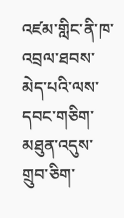འཛམ་གླིང་ནི་ཁ་འབྲལ་ཐབས་མེད་པའི་ལས་དབང་གཅིག་མཐུན་འདུས་གྲུབ་ཅིག་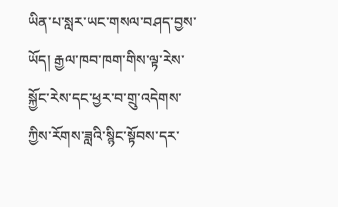ཡིན་པ་སླར་ཡང་གསལ་བཤད་བྱས་ཡོད། རྒྱལ་ཁབ་ཁག་གིས་ལྟ་རེས་སྐྱོང་རེས་དང་ཕྱར་བ་གྲུ་འདེགས་ཀྱིས་རོགས་ཟླའི་སྙིང་སྟོབས་དར་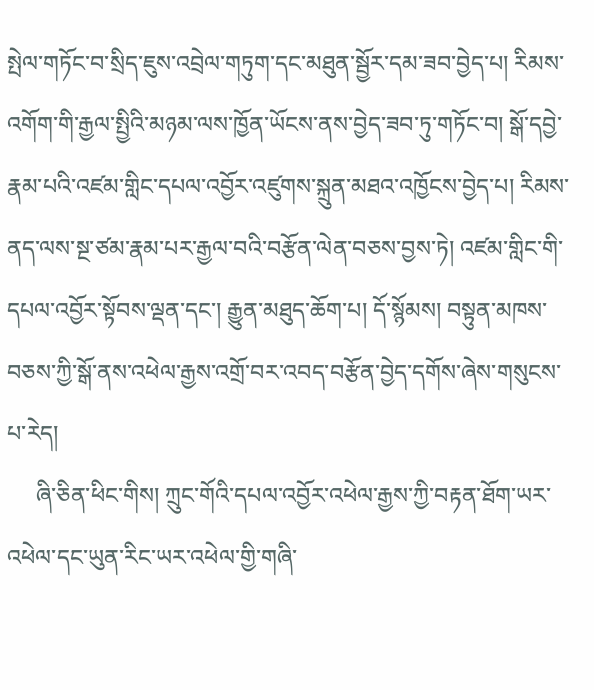སྤེལ་གཏོང་བ་སྲིད་ཇུས་འབྲེལ་གཏུག་དང་མཐུན་སྦྱོར་དམ་ཟབ་བྱེད་པ། རིམས་འགོག་གི་རྒྱལ་སྤྱིའི་མཉམ་ལས་ཁྱོན་ཡོངས་ནས་བྱེད་ཟབ་ཏུ་གཏོང་བ། སྒོ་དབྱེ་རྣམ་པའི་འཛམ་གླིང་དཔལ་འབྱོར་འཛུགས་སྐྲུན་མཐའ་འཁྱོངས་བྱེད་པ། རིམས་ནད་ལས་སྔ་ཙམ་རྣམ་པར་རྒྱལ་བའི་བརྩོན་ལེན་བཅས་བྱས་ཏེ། འཛམ་གླིང་གི་དཔལ་འབྱོར་སྟོབས་ལྡན་དང་། རྒྱུན་མཐུད་ཆོག་པ། དོ་སྙོམས། བསྟུན་མཁས་བཅས་ཀྱི་སྒོ་ནས་འཕེལ་རྒྱས་འགྲོ་བར་འབད་བརྩོན་བྱེད་དགོས་ཞེས་གསུངས་པ་རེད།
     ཞི་ཅིན་ཕིང་གིས། ཀྲུང་གོའི་དཔལ་འབྱོར་འཕེལ་རྒྱས་ཀྱི་བརྟན་ཐོག་ཡར་འཕེལ་དང་ཡུན་རིང་ཡར་འཕེལ་གྱི་གཞི་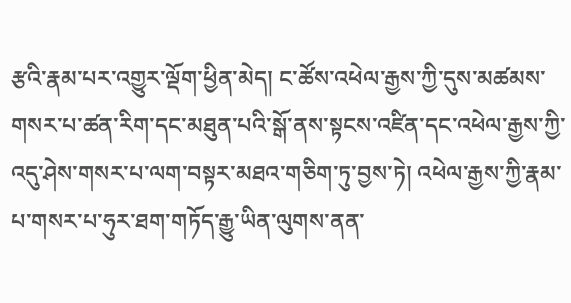རྩའི་རྣམ་པར་འགྱུར་ལྡོག་ཕྱིན་མེད། ང་ཚོས་འཕེལ་རྒྱས་ཀྱི་དུས་མཚམས་གསར་པ་ཚན་རིག་དང་མཐུན་པའི་སྒོ་ནས་སྟངས་འཛིན་དང་འཕེལ་རྒྱས་ཀྱི་འདུ་ཤེས་གསར་པ་ལག་བསྟར་མཐའ་གཅིག་ཏུ་བྱས་ཏེ། འཕེལ་རྒྱས་ཀྱི་རྣམ་པ་གསར་པ་ཧུར་ཐག་གཏོད་རྒྱུ་ཡིན་ལུགས་ནན་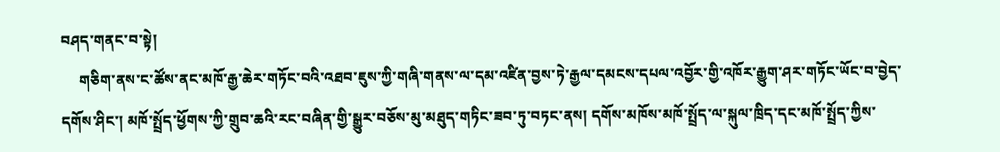བཤད་གནང་བ་སྟེ།
     གཅིག་ནས་ང་ཚོས་ནང་མཁོ་རྒྱ་ཆེར་གཏོང་བའི་འཐབ་ཇུས་ཀྱི་གཞི་གནས་ལ་དམ་འཛིན་བྱས་ཏེ་རྒྱལ་དམངས་དཔལ་འབྱོར་གྱི་འཁོར་རྒྱུག་ཤར་གཏོང་ཡོང་བ་བྱེད་དགོས་ཤིང་། མཁོ་སྤྲོད་ཕྱོགས་ཀྱི་གྲུབ་ཆའི་རང་བཞིན་གྱི་སྒྱུར་བཅོས་མུ་མཐུད་གཏིང་ཟབ་ཏུ་བཏང་ནས། དགོས་མཁོས་མཁོ་སྤྲོད་ལ་སྐུལ་ཁྲིད་དང་མཁོ་སྤྲོད་ཀྱིས་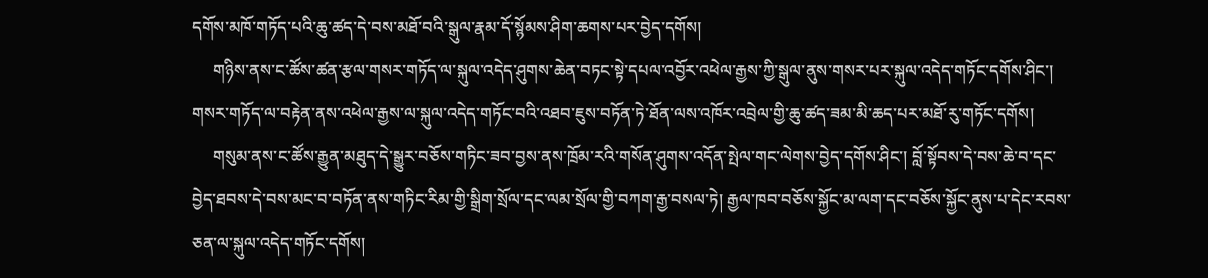དགོས་མཁོ་གཏོད་པའི་ཆུ་ཚད་དེ་བས་མཐོ་བའི་སྒུལ་རྣམ་དོ་སྙོམས་ཤིག་ཆགས་པར་བྱེད་དགོས།
     གཉིས་ནས་ང་ཚོས་ཚན་རྩལ་གསར་གཏོད་ལ་སྐུལ་འདེད་ཤུགས་ཆེན་བཏང་སྟེ་དཔལ་འབྱོར་འཕེལ་རྒྱས་ཀྱི་སྒུལ་ནུས་གསར་པར་སྐུལ་འདེད་གཏོང་དགོས་ཤིང་། གསར་གཏོད་ལ་བརྟེན་ནས་འཕེལ་རྒྱས་ལ་སྐུལ་འདེད་གཏོང་བའི་འཐབ་ཇུས་བཏོན་ཏེ་ཐོན་ལས་འཁོར་འབྲེལ་གྱི་ཆུ་ཚད་ཟམ་མི་ཆད་པར་མཐོ་རུ་གཏོང་དགོས།
     གསུམ་ནས་ང་ཚོས་རྒྱུན་མཐུད་དེ་སྒྱུར་བཅོས་གཏིང་ཟབ་བྱས་ནས་ཁྲོམ་རའི་གསོན་ཤུགས་འདོན་སྤེལ་གང་ལེགས་བྱེད་དགོས་ཤིང་། བློ་སྟོབས་དེ་བས་ཆེ་བ་དང་བྱེད་ཐབས་དེ་བས་མང་བ་བཏོན་ནས་གཏིང་རིམ་གྱི་སྒྲིག་སྲོལ་དང་ལམ་སྲོལ་གྱི་བཀག་རྒྱ་བསལ་ཏེ། རྒྱལ་ཁབ་བཅོས་སྐྱོང་མ་ལག་དང་བཅོས་སྐྱོང་ནུས་པ་དེང་རབས་ཅན་ལ་སྐུལ་འདེད་གཏོང་དགོས།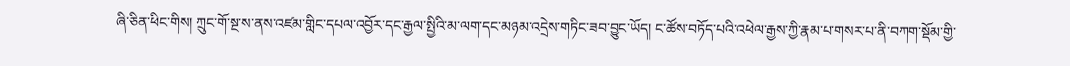ཞི་ཅིན་ཕིང་གིས། ཀྲུང་གོ་སྔ་ས་ནས་འཛམ་གླིང་དཔལ་འབྱོར་དང་རྒྱལ་སྤྱིའི་མ་ལག་དང་མཉམ་འདྲེས་གཏིང་ཟབ་བྱུང་ཡོད། ང་ཚོས་བཏོད་པའི་འཕེལ་རྒྱས་ཀྱི་རྣམ་པ་གསར་པ་ནི་བཀག་སྡོམ་གྱི་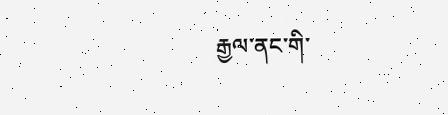རྒྱལ་ནང་གི་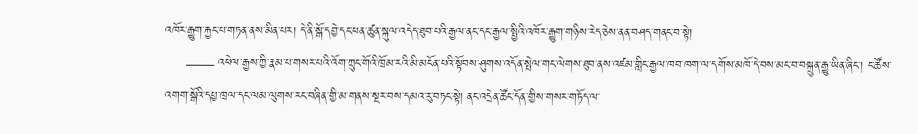འཁོར་རྒྱུག་རྐྱང་པ་གཏན་ནས་མིན་པར། དེ་ནི་སྒོ་དབྱེ་དང་ཕན་ཚུན་སྐུལ་འདེད་ཐུབ་པའི་རྒྱལ་ནང་དང་རྒྱལ་སྤྱིའི་འཁོར་རྒྱུག་གཉིས་རེད་ཅེས་ནན་བཤད་གནང་བ་སྟེ།
     —— འཕེལ་རྒྱས་ཀྱི་རྣམ་པ་གསར་པའི་འོག་ཀྲུང་གོའི་ཁྲོམ་རའི་མི་མངོན་པའི་སྟོབས་ཤུགས་འདོན་སྤེལ་གང་ལེགས་ཐུབ་ནས་འཛམ་གླིང་རྒྱལ་ཁབ་ཁག་ལ་དགོས་མཁོ་དེ་བས་མང་བ་བསྐྲུན་རྒྱུ་ཡིན་ཞིང་། ང་ཚོས་འགག་སྒོའི་དཔྱ་ཁྲལ་དང་ལམ་ལུགས་རང་བཞིན་གྱི་མ་གནས་སྔར་བས་དམའ་རུ་བཏང་སྟེ། ནང་འདྲེན་ཚོང་དོན་གྱིས་གསར་གཏོད་ལ་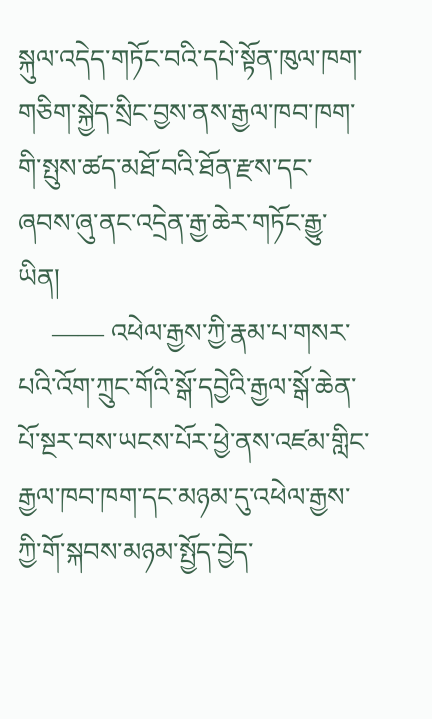སྐུལ་འདེད་གཏོང་བའི་དཔེ་སྟོན་ཁུལ་ཁག་གཅིག་སྐྱེད་སྲིང་བྱས་ནས་རྒྱལ་ཁབ་ཁག་གི་སྤུས་ཚད་མཐོ་བའི་ཐོན་རྫས་དང་ཞབས་ཞུ་ནང་འདྲེན་རྒྱ་ཆེར་གཏོང་རྒྱུ་ཡིན།
     —— འཕེལ་རྒྱས་ཀྱི་རྣམ་པ་གསར་པའི་འོག་ཀྲུང་གོའི་སྒོ་དབྱེའི་རྒྱལ་སྒོ་ཆེན་པོ་སྔར་བས་ཡངས་པོར་ཕྱེ་ནས་འཛམ་གླིང་རྒྱལ་ཁབ་ཁག་དང་མཉམ་དུ་འཕེལ་རྒྱས་ཀྱི་གོ་སྐབས་མཉམ་སྤྱོད་བྱེད་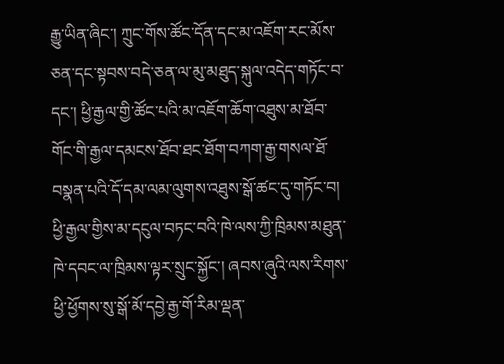རྒྱུ་ཡིན་ཞིང་། ཀྲུང་གོས་ཚོང་དོན་དང་མ་འཇོག་རང་མོས་ཅན་དང་སྟབས་བདེ་ཅན་ལ་མུ་མཐུད་སྐུལ་འདེད་གཏོང་བ་དང་། ཕྱི་རྒྱལ་གྱི་ཚོང་པའི་མ་འཇོག་ཆོག་འཐུས་མ་ཐོབ་གོང་གི་རྒྱལ་དམངས་ཐོབ་ཐང་ཐོག་བཀག་རྒྱ་གསལ་ཐོ་བསྣན་པའི་དོ་དམ་ལམ་ལུགས་འཐུས་སྒོ་ཚང་དུ་གཏོང་བ། ཕྱི་རྒྱལ་གྱིས་མ་དངུལ་བཏང་བའི་ཁེ་ལས་ཀྱི་ཁྲིམས་མཐུན་ཁེ་དབང་ལ་ཁྲིམས་ལྟར་སྲུང་སྐྱོང་། ཞབས་ཞུའི་ལས་རིགས་ཕྱི་ཕྱོགས་སུ་སྒོ་མོ་དབྱེ་རྒྱ་གོ་རིམ་ལྡན་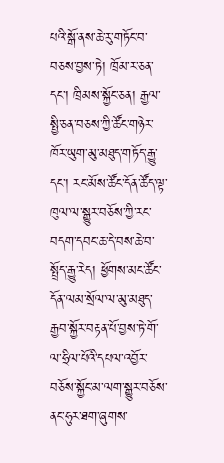པའི་སྒོ་ནས་ཆེ་རུ་གཏོང་བ་བཅས་བྱས་ཏེ། ཁྲོམ་ར་ཅན་དང་། ཁྲིམས་སྐྱོང་ཅན། རྒྱལ་སྤྱི་ཅན་བཅས་ཀྱི་ཚོང་གཉེར་ཁོར་ཡུག་མུ་མཐུད་གཏོད་རྒྱུ་དང་། རང་མོས་ཚོང་དོན་ཚོད་ལྟ་ཁུལ་ལ་སྒྱུར་བཅོས་ཀྱི་རང་བདག་དབང་ཆ་དེ་བས་ཆེ་བ་སྤྲོད་རྒྱུ་རེད། ཕྱོགས་མང་ཚོང་དོན་ལམ་སྲོལ་ལ་མུ་མཐུད་རྒྱབ་སྐྱོར་བརྟན་པོ་བྱས་ཏེ་གོ་ལ་ཧྲིལ་པོའི་དཔལ་འབྱོར་བཅོས་སྐྱོང་མ་ལག་སྒྱུར་བཅོས་ནང་ཧུར་ཐག་ཞུགས་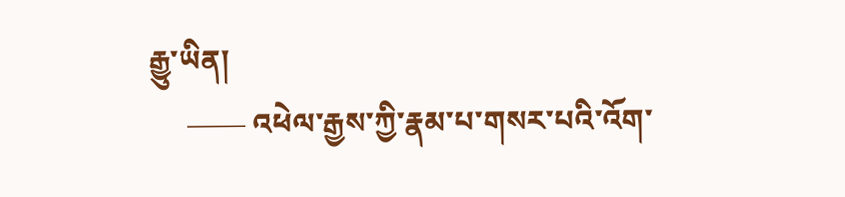རྒྱུ་ཡིན།
     —— འཕེལ་རྒྱས་ཀྱི་རྣམ་པ་གསར་པའི་འོག་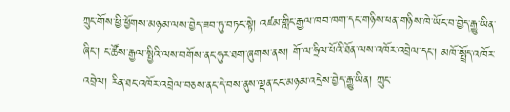ཀྲུང་གོས་ཕྱི་ཕྱོགས་མཉམ་ལས་བྱེད་ཟབ་ཏུ་བཏང་སྟེ། འཛམ་གླིང་རྒྱལ་ཁབ་ཁག་དང་གཉིས་ཕན་གཉིས་ཁེ་ཡོང་བ་བྱེད་རྒྱུ་ཡིན་ཞིང་། ང་ཚོས་རྒྱལ་སྤྱིའི་ལས་བགོས་ནང་ཧུར་ཐག་ཞུགས་ནས། གོ་ལ་ཧྲིལ་པོའི་ཐོན་ལས་འཁོར་འབྲེལ་དང་། མཁོ་སྤྲོད་འཁོར་འབྲེལ། རིན་ཐང་འཁོར་འབྲེལ་བཅས་ནང་དེ་བས་ནུས་ལྡན་ངང་མཉམ་འདྲེས་བྱེད་རྒྱུ་ཡིན། ཀྲུང་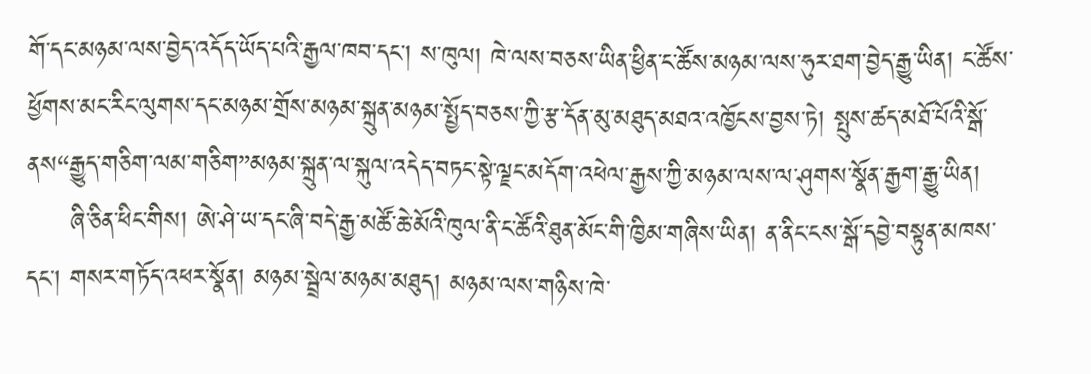གོ་དང་མཉམ་ལས་བྱེད་འདོད་ཡོད་པའི་རྒྱལ་ཁབ་དང་། ས་ཁུལ། ཁེ་ལས་བཅས་ཡིན་ཕྱིན་ང་ཚོས་མཉམ་ལས་ཧུར་ཐག་བྱེད་རྒྱུ་ཡིན། ང་ཚོས་ཕྱོགས་མང་རིང་ལུགས་དང་མཉམ་གྲོས་མཉམ་སྐྲུན་མཉམ་སྤྱོད་བཅས་ཀྱི་རྩ་དོན་མུ་མཐུད་མཐའ་འཁྱོངས་བྱས་ཏེ། སྤུས་ཚད་མཐོ་པོའི་སྒོ་ནས“རྒྱུད་གཅིག་ལམ་གཅིག”མཉམ་སྐྲུན་ལ་སྐུལ་འདེད་བཏང་སྟེ་ལྗང་མདོག་འཕེལ་རྒྱས་ཀྱི་མཉམ་ལས་ལ་ཤུགས་སྣོན་རྒྱག་རྒྱུ་ཡིན།
     ཞི་ཅིན་ཕིང་གིས། ཨེ་ཤེ་ཡ་དང་ཞི་བདེ་རྒྱ་མཚོ་ཆེ་མོའི་ཁུལ་ནི་ང་ཚོའི་ཐུན་མོང་གི་ཁྱིམ་གཞིས་ཡིན། ན་ནིང་ངས་སྒོ་དབྱེ་བསྟུན་མཁས་དང་། གསར་གཏོད་འཕར་སྣོན། མཉམ་སྦྲེལ་མཉམ་མཐུད། མཉམ་ལས་གཉིས་ཁེ་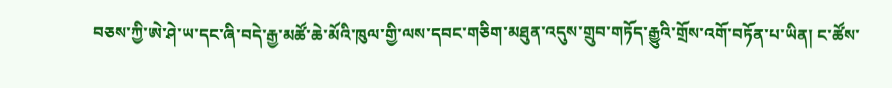བཅས་ཀྱི་ཨེ་ཤེ་ཡ་དང་ཞི་བདེ་རྒྱ་མཚོ་ཆེ་མོའི་ཁུལ་གྱི་ལས་དབང་གཅིག་མཐུན་འདུས་གྲུབ་གཏོད་རྒྱུའི་གྲོས་འགོ་བཏོན་པ་ཡིན། ང་ཚོས་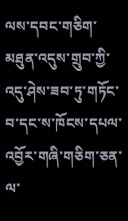ལས་དབང་གཅིག་མཐུན་འདུས་གྲུབ་ཀྱི་འདུ་ཤེས་ཟབ་ཏུ་གཏོང་བ་དང་ས་ཁོངས་དཔལ་འབྱོར་གཞི་གཅིག་ཅན་ལ་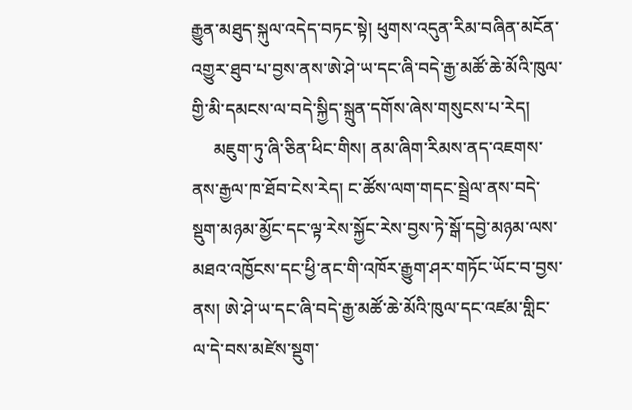རྒྱུན་མཐུད་སྐུལ་འདེད་བཏང་སྟེ། ཕུགས་འདུན་རིམ་བཞིན་མངོན་འགྱུར་ཐུབ་པ་བྱས་ནས་ཨེ་ཤེ་ཡ་དང་ཞི་བདེ་རྒྱ་མཚོ་ཆེ་མོའི་ཁུལ་གྱི་མི་དམངས་ལ་བདེ་སྐྱིད་སྐྲུན་དགོས་ཞེས་གསུངས་པ་རེད།
     མཇུག་ཏུ་ཞི་ཅིན་ཕིང་གིས། ནམ་ཞིག་རིམས་ནད་འཇགས་ནས་རྒྱལ་ཁ་ཐོབ་ངེས་རེད། ང་ཚོས་ལག་གདང་སྦྲེལ་ནས་བདེ་སྡུག་མཉམ་མྱོང་དང་ལྟ་རེས་སྐྱོང་རེས་བྱས་ཏེ་སྒོ་དབྱེ་མཉམ་ལས་མཐའ་འཁྱོངས་དང་ཕྱི་ནང་གི་འཁོར་རྒྱུག་ཤར་གཏོང་ཡོང་བ་བྱས་ནས། ཨེ་ཤེ་ཡ་དང་ཞི་བདེ་རྒྱ་མཚོ་ཆེ་མོའི་ཁུལ་དང་འཛམ་གླིང་ལ་དེ་བས་མཛེས་སྡུག་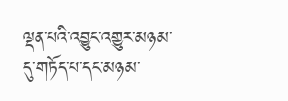ལྡན་པའི་འབྱུང་འགྱུར་མཉམ་དུ་གཏོད་པ་དང་མཉམ་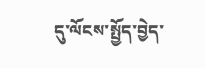དུ་ལོངས་སྤྱོད་བྱེད་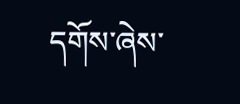དགོས་ཞེས་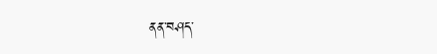ནན་བཤད་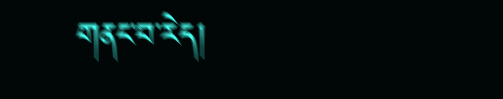གནང་བ་རེད།